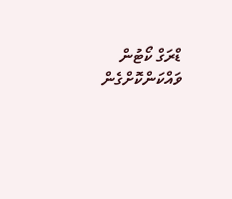ޑްރަގް ކޯޓުން ވައްކަންކޮށްގެން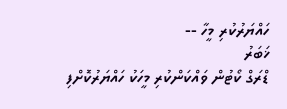ހައްޔަރުކުރި މީހާ --
ޚަބަރު
ޑްރަގް ކޯޓުން ވައްކަންކުރި މީހަކު ހައްޔަރުކޮށްފި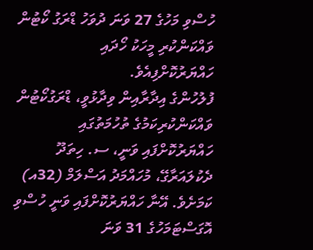ހުސްވި މަހުގެ 27 ވަނަ ދުވަހު ޑްރަގު ކޯޓުން ވައްކަންކުރި މީހަކު ހޯދައި ހައްޔަރުކޮށްފިއެވެ.
ފުލުހުންގެ އިދާރާއިން ވިދާޅުވީ، ޑްރަގުކޯޓުން ވައްކަންކުރިކަމުގެ ތުހުމަތުގައި ހައްޔަރުކޮށްފައި ވަނީ، ސ. ހިތަދޫ ދެކުލައަރާގޭ، މުހައްމަދު އަސްލަމް (32އ) ކަމަށެވެ. އޭނާ ހައްޔަރުކޮށްފައި ވަނީ ހުސްވި އޮގަސްޓަމަހުގެ 31 ވަނަ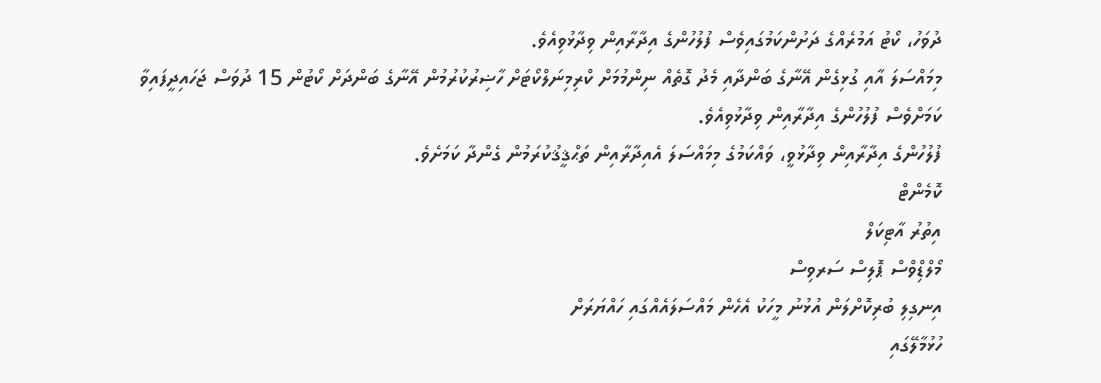ދުވަހު، ކޯޓު އަމުރެއްގެ ދަށުންކަމުގައިވެސް ފުލުހުންގެ އިދާރާއިން ވިދާޅުވިއެވެ.
މިމައްސަލަ އާއި ގުޅިގެން އޭނާގެ ބަންދާއި މެދު ގޮތެއް ނިންމުމަށް ކްރިމިނަލްކޯޓަށް ހާޟިރުކުރުމުން އޭނާގެ ބަންދަށް ކޯޓުން 15 ދުވަސް ޖަހައިދީފައިވާ ކަމަށްވެސް ފުލުހުންގެ އިދާރާއިން ވިދާޅުވިއެވެ.
ފުލުހުންގެ އިދާރާއިން ވިދާޅުވީ، ވައްކަމުގެ މިމައްސަލަ އެއިދާރާއިން ތަޙްޤީޤުކުރަމުން ގެންދާ ކަމަށެވެ.
ކޮމެންޓް
އިތުރު އާޓިކަލް
މޯލްޑިްވްސް ޕޮލިސް ސަރވިސް
އިނގިލި ބުރިކޮށްލަން އުޅުނު މީހަކު އެހެން މައްސަލައެއްގައި ހައްޔަރަށް
ހުޅުމާލޭގައި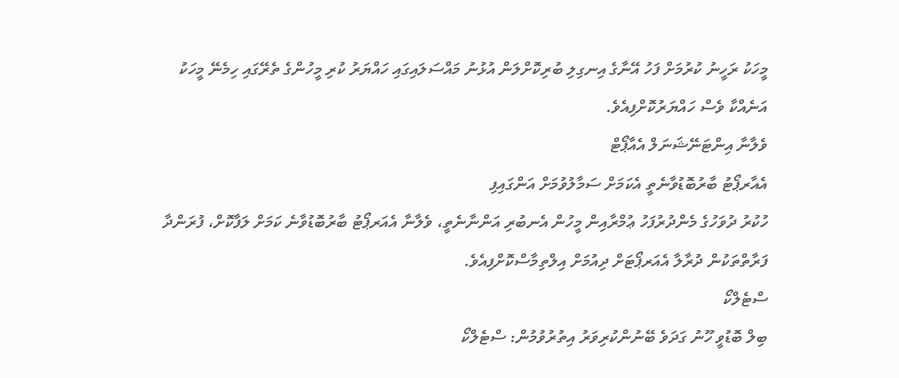މީހަކު ރަހީނު ކުރުމަށް ފަހު އޭނާގެ އިނގިލި ބުރިކޮށްލަން އުޅުނު މައްސަލައިގައި ހައްޔަރު ކުރި މީހުންގެ ތެރޭގައި ހިމެނޭ މީހަކު އަނެއްކާ ވެސް ހައްޔަރުކޮށްފިއެވެ.
ވެލާނާ އިންޓަނޭޝަނަލް އެއާޕޯޓް
އެއާރޕޯޓު ބާރުބޮޑުވާނެތީ އެކަމަށް ސަމާލުވުމަށް އަންގައިފި
ހުކުރު ދުވަހުގެ މެންދުރުފަހު ޢުމްރާއިން މީހުން އެނބުރި އަންނާނެތީ، ވެލާނާ އެއަރޕޯޓު ބާރުބޮޑުވާނެ ކަމަށް ލަފާކޮށް، ފުރަންދާ ފަރާތްތަކުން ދުރާލާ އެއަރޕޯޓަށް ދިއުމަށް އިލްތިމާސްކޮށްފިއެވެ.
ސްޓެލްކޯ
ބިލް ބޮޑުވީ ހޫނު ގަދަވެ ބޭނުންކުރިވަރު އިތުރުވުމުން: ސްޓެލްކޯ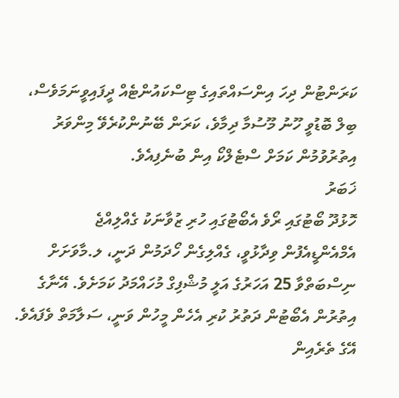ކަރަންޓުން ދިހަ އިންސައްތައިގެ ޓިސްކައުންޓެއް ދީފައިވީނަމަވެސް، ބިލް ބޮޑުވީ ހޫނު މޫސުމާ ދިމާވެ، ކަރަން ބޭނުންކުރެވޭ މިންވަރު އިތުރުވުމުން ކަމަށް ސްޓެލްކޯ އިން ބުނެފިއެވެ.
ޚަބަރު
ހޮޅުދޫ ބޯޓުގައި ރޯވެ އެބޯޓުގައި ހުރި ޒުވާނަކު ގެއްލިއްޖެ
އެމްއެންޑީއެފުން ވިދާޅުވީ، ގެއްލިގެން ހޯދަމުން ދަނީ، ލ.މާވަށަށް ނިސްބަތްވާ 25 އަހަރުގެ އަލީ މުޝްފިގް މުހައްމަދު ކަމަށެވެ. އޭނާގެ އިތުރުން އެބޯޓުން ދަތުރު ކުރި އެހެން މީހުން ވަނީ، ސަލާމަތް ވެފައެވެ. އޭގެ ތެރެއިން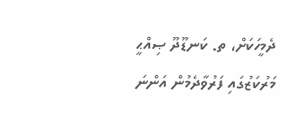ދެމީހަކަށް، ތ. ކަނޑޫދޫ ޞިއްޙީ މަރުކަޒުގައި ފަރުވާދެމުން އަންނަ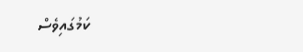ކަމުގައިވެސް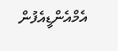އެމްއެންޑީއެފުން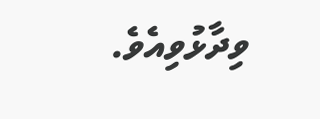ވިދާޅުވިއެވެ.